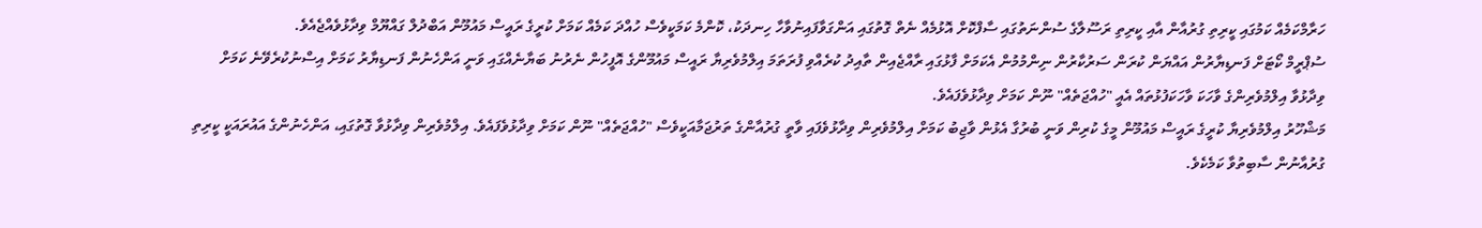ހަރާމްކަމެއް ކަމުގައި ކީރިތި ގުރުއާން އާއި ކީރިތި ރަސޫލާގެ ސުންނަތުގައި ސާފްކޮށް އޮޅުމެއް ނެތް ގޮތުގައި އަންގަވާފައިނުވާހާ ހިނދަކު، ކޮންމެ ކަމަކީވެސް ހުއްދަ ކަމެއް ކަމަށް ކުރީގެ ރައީސް މައުމޫން އަބްދުލް ގައްޔޫމް ވިދާޅުވެއްޖެއެވެ.
ސުޕްރީމް ކޯޓަށް ފަނޑިޔާރުން އައްޔަން ކުރަން ސަރުކާރުން ނިންމުމުން އެކަމަށް ފާޅުގައި ރާއްޖެއިން ތާއިދު ކުރެއްވި ފުރަތަމަ އިލްމުވެރިޔާ ރައީސް މައުމޫންގެ އޮފީހުން ނެރުނު ބަޔާނެއްގައި ވަނީ އަންހެނުން ފަނޑިޔާރު ކަމަށް އިސްނުކުރެވޭނެ ކަމަށް ވިދާޅުވާ އިލްމުވެރިންގެ ވާހަކަ ވާހަކަފުޅުތައް އެއީ "ހުއްޖަތެއް" ނޫން ކަމަށް ވިދާޅުވެފައެވެ.
މަޝްހޫރު އިލްމުވެރިޔާ ކުރީގެ ރައީސް މައުމޫން މީގެ ކުރިން ވަނީ ބުރުގާ އެޅުން ވާޖިބު ކަމަށް އިލްމުވެރިން ވިދާޅުވެފައި ވާތީ ގުރުއާންގެ ތަރުޖަމާއަކީވެސް "ހުއްޖަތެއް" ނޫން ކަމަށް ވިދާޅުވެފައެވެ. އިލްމުވެރިން ވިދާޅުވާ ގޮތުގައި، އަންހެނުންގެ އައުރައަކީ ކީރިތި ގުރުއާނުން ސާބިތުވާ ކަމެކެވެ.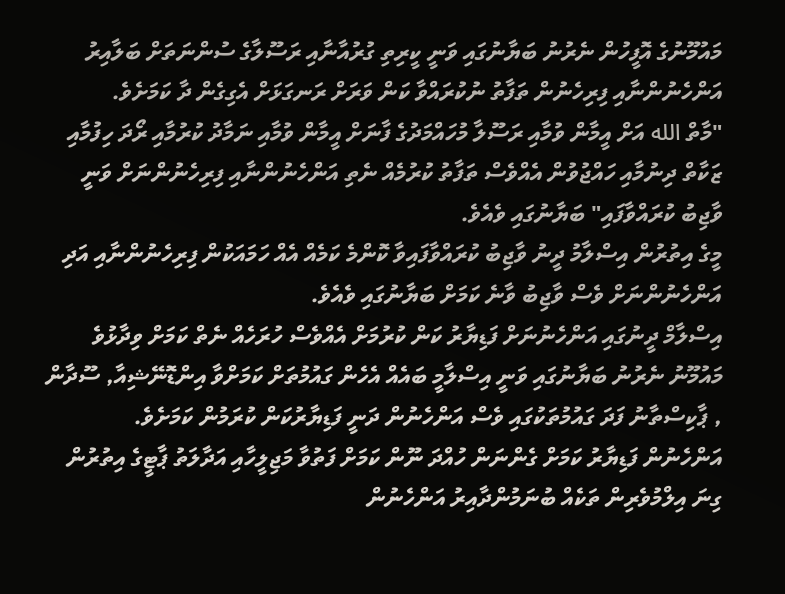މައުމޫނުގެ އޮފީހުން ނެރުނު ބަޔާނުގައި ވަނީ ކީރިތި ގުރުއާނާއި ރަސޫލާގެ ސުންނަތަށް ބަލާއިރު އަންހެނުންނާއި ފިރިހެނުން ތަފާތު ނުކުރައްވާ ކަން ވަރަށް ރަނގަޅަށް އެގިގެން ދާ ކަމަށެވެ.
"މާތް الله އަށް އީމާން ވުމާއި ރަސޫލާ މުހައްމަދުގެ ފާނަށް އީމާން ވުމާއި ނަމާދު ކުރުމާއި ރޯދަ ހިފުމާއި ޒަކާތް ދިނުމާއި ހައްޖުވުން އެއްވެސް ތަފާތު ކުރުމެއް ނެތި އަންހެނުންނާއި ފިރިހެނުންނަށް ވަނީ ވާޖިބު ކުރައްވާފައި" ބަޔާނުގައި ވެއެވެ.
މީގެ އިތުރުން އިސްލާމު ދީނު ވާޖިބު ކުރައްވާފައިވާ ކޮންމެ ކަމެއް އެއް ހަމައަކުން ފިރިހެނުންނާއި އަދި އަންހެނުންނަށް ވެސް ވާޖިބު ވާނެ ކަމަށް ބަޔާނުގައި ވެއެވެ.
އިސްލާމް ދީނުގައި އަންހެނުނަށް ފަޑިޔާރު ކަން ކުރުމަށް އެއްވެސް ހުރަހެއް ނެތް ކަމަށް ވިދާޅުވެ މައުމޫނު ނެރުނު ބަޔާނުގައި ވަނީ އިސްލާމީ ބައެއް އެހެން ގައުމުތަށް ކަމަށްވާ އިންޑޮނޭޝިއާ, ސޫދާން , ޕާކިސްތާނު ފަދަ ގައުމުތަކުގައި ވެސް އަންހެނުން ދަނީ ފަޑިޔާރުކަން ކުރަމުން ކަމަށެވެ.
އަންހެނުން ފަޑިޔާރު ކަމަށް ގެންނަން ހުއްދަ ނޫން ކަމަށް ފަތުވާ މަޖިލީހާއި އަދާލަތު ޕާޓީގެ އިތުރުން ގިނަ އިލްމުވެރިން ތަކެއް ބުނަމުންދާއިރު އަންހެނުން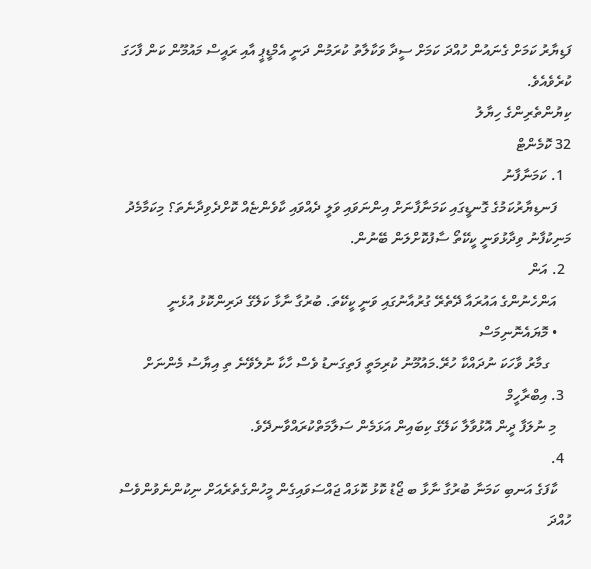ފަޑިޔާރު ކަމަށް ގެނައުން ހުއްދަ ކަމަށް ސީދާ ވަކާލާތު ކުރަމުން ދަނީ އެމްޑީޕީ އާއި ރައީސް މައުމޫން ކަން ފާހަގަ ކުރެވެއެވެ.
ކިޔުންތެރިންގެ ހިޔާލު
32 ކޮމެންޓް
  1. ކަމަނާފާނު
    ފަނޑިޔާރުކަމުގެ ގޮނޑީގައި ކަމަނާފާނަށް އިންނަވައި ވަލީ ދެއްވައި ކާވެންޏެއް ކޮށްދެވިދާނެތަ؟ މިކަމާމެދު މަނިކުފާނު ވިދާޅުވަނީ ކީކޭތޯ ސާފުކޮށްލަން ބޭނުން.
  2. އަން
    އަންހެނުންގެ އައުރައާ ދޭތެރޭ ގުރުއާނުގައި ވަނީ ކީކޭތަ. ބުރުގާ ނާޅާ ކަލޭގެ ދަރިންކޮޅު އުޅެނީ
    • މޮޔައެނޮނިމަސް
      ގމާރު ވާހަކަ ނުދައްކާ ހުރޭ.މައުމޫނު ކުރިމަތީ ފަތިގަނޑު ވެސް ހާކާ ނުލެވޭނެ ތި އިޔާސު މެންނަށް
  3. އިބްރާހީމް
    މި ނުލަފާ ދީން އޮޅުވާލާ ކަލޭގެ ކިބައިން އަޅަމެން ސަލާމަތްކުރައްވާނދޭވެ.
  4.
    ކާފަގެ އަނބި ކަމަނާ ބުރުގާ ނާޅާ ބ ޖޯޑު ކޮޅު ކޮޅައް ޖައްސަވައިގެން މީހުންގެތެރެއަށް ނިކުންނެވުންވެސް ހުއްދަ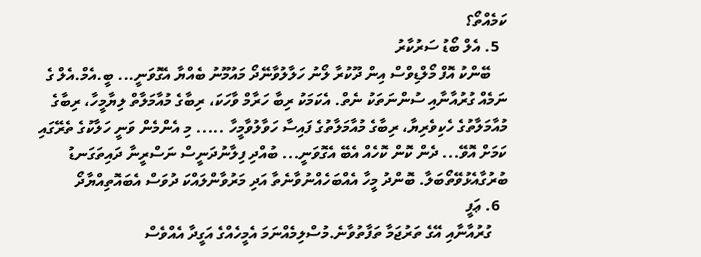ކަމެއްތޯ؟
  5. އެލް ބޯޑު ސަރުކާރު
    ބޭންކު އޮފް މޯލްޑިވްސް އިން ދޫކުރާ ލޯނު ހަލާލުވާނޭދޯ މައުމޫނު ބެއްޔާ އެގޮވަނީ... ބީ.އެމް.އެލް ގެ ނަމެއް ގުރުއާނާއި ސުންނަތަކު ނެތް. އެކަމަކު ރިބާ ހަރާމް ވާހަކަ، ރިބާގެ މުއާމަލާތް ލިޔާމީހާ، ރިބާގެ މުއާމަލާތުގެ ހެކިވެރިޔާ، ރިބާގެ މުއާމަލާތުގެ ފައިސާ ހަވާލުވާމީހާ ..... މި އެންމެން ވަނީ ހަލާކުގެ ތެރޭގައި ކަމަށް އޮވޭ... ދެން ކޮން ކޮހެއް އެބޭ އެގޮވަނީ... ބުއްދި ފިލާނުދަނީސް ނަސްރީނާ ދައިތަގަނޑު ބުރުގާއެޅުވޭތޯބަލާ. ބޮންދު މީހާ އެއްބަހެއްނުވާނެތާ އަދި މަރުވާންލައްކަ ދުވަސް އެބައޮތިއްޔާދޯ
  6. ޢަފީ
    ގުރުއާނާއި އޭގެ ތަރުޖަމާ ތަފާތުވާނެ.މުސްލިމެއްނަމަ އެމީހެއްގެ އަގީދާ އެއްވެސް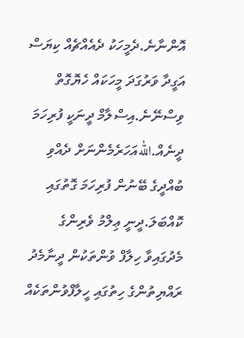އޮންނާނެ.ދެމީހަކު ދެއެއްޗެއް ކިޔަސް އަގީދާ ވަރުގަދަ މީހަކައް ހެޔޮގޮތް ވިސްނޭނެ.އިސްލާމް ދީނަކީ ފުރިހަމަ ދީނެއް.اللهއަހަރެމެންނަށް ދެއްވި ބުއްދީގެ ބޭނުން ފުރިހަމަ ގޮތުގައި ކޮއްބަލަ.ދީނީ ޢިލްމު ވެރިންގެ މެދުގައިވާ ހިލާފް ވުންތަކުން ދީނާމެދު ރައްޔިތުންގެ ހިތުގައި ހީލާފްވުންތަކެއް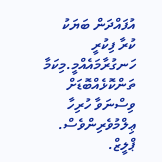އުފައްދަން ބަޔަކު ކުރާ ފިކުރީ ހަނގުރާމައެއްމީ.މިކަމާ ތަންކޮޅެއްބޮޑަށް ވިސްނަވާ ހުރިހާ ޢިލްމުވެރިންވެސް. ޕްލީޒް.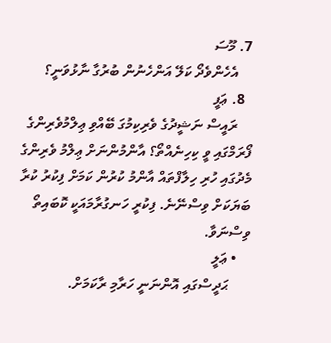7. މޫސަ
    އެހެންވެދޯ ކަލޭ އަންހެނުން ބުރުގާ ނާޅުވަނީ؟
  8. ޢަފީ
    ރައީސް ނަޝީދުގެ ވެރިކިމުގަ ބޭއްވި ޢިލްމުވެރިންގެ ފޯރަމްގައި ވީ ކިހިނެއްތޯ؟ އާންމުންނަށް ޢިލްމު ވެރިންގެ މެދުގައި ހުރި ހިލާފްތައް އާންމު ކުރުން ކަމަށް ފިކުރު ކުރާ ބަޔަކަށް ވިސްނޭނެ. ފިކުރީ ހަނގުރާމައަކީ ކޮބައިތޯ ވިސްނަވާ.
    • ޢަލީ
      ޙަދީސްގައި އޮންނަނީ ހަރާމި ރާކަމަށް.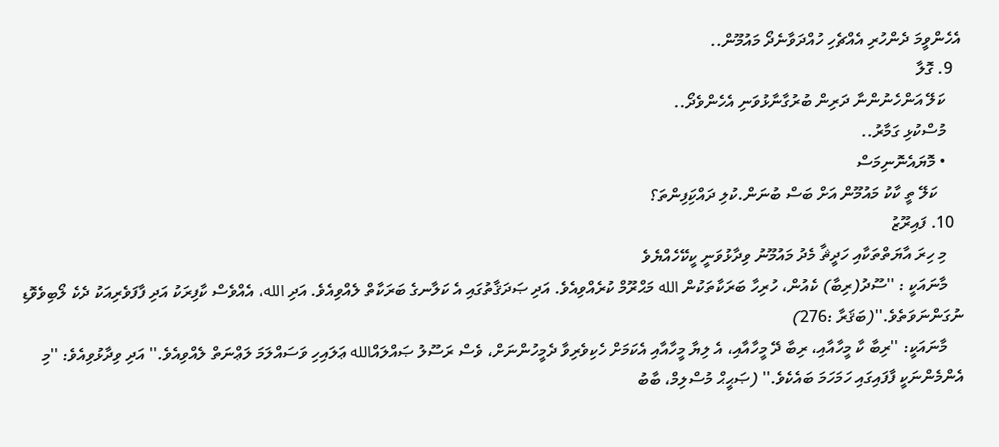އެހެންވީމަ ދެންހުރި އެއްޗެހި ހުއްދަވާނެދޯ މައުމޫން..
  9. ގޮލާ
    ކަލޭ އަންހެނުންނާ ދަރިން ބުރުގާނާޅުވަނި އެހެންވެދޯ..
    މުސްކުޅި ގަމާރު..
    • މޮޔައެނޮނިމަސް
      ކަލޭ ތީ ކާކު މައުމޫން އަށް ބަސް ބުނަން.ކުލި ދައްކަިފިންތަ؟
  10. ފައިރޫޒު
    މި ހިރަ އާޔަތްތަކާއި ހަދީޘާ މެދު މައުމޫނު ވިދާޅުވަނީ ކީކޭހެއްޔެވެ
    މާނައަކީ : ''ސޫދު(ރިބާ) ކެއުން، ހުރިހާ ބަރަކާތަކުން الله މަޙްރޫމް ކުރެއްވިއެވެ. އަދި ޞަދަޤާތުގައި އެ ކަލާނގެ ބަރަކާތް ލެއްވިއެވެ. އަދި الله، އެއްވެސް ކާފިރަކު އަދި ފާފަވެރިއަކު ދެކެ ލޯބިވެވޮޑި ނުގަންނަވަތެވެ.''(ބަޤަރާ :276)
    މާނައަކީ: ''ރިބާ ކާ މީހާއާއި، ރިބާ ދޭ މީހާއާއި، އެ ލިޔާ މީހާއާއި އެކަމަށް ހެކިވެރިވާ ދެމީހުންނަށް، ވެސް ރަސޫލު ޞައްލައްالله ޢަލައިހި ވަސައްލަމަ ލަޢްނަތް ލެއްވިއެވެ.'' އަދި ވިދާޅުވިއެވެ: ''މި އެންމެންނަކީ ފާފައިގައި ހަމަހަމަ ބައެކެވެ.'' (ޞަޙީޙް މުސްލިމް، ބާބު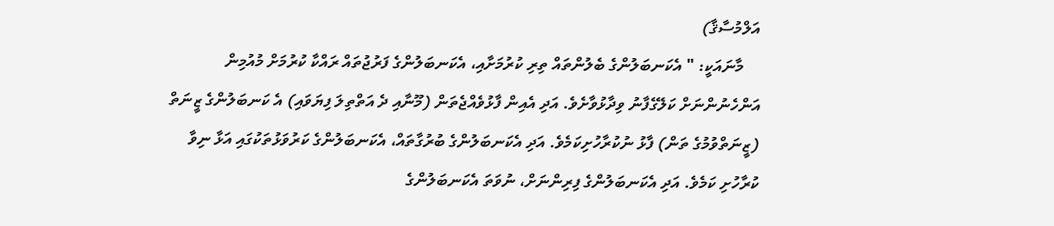އަލްމުސާޤާ)
    މާނައަކީ: " އެކަނބަލުންގެ ބެލުންތައް ތިރި ކުރުމަށާއި، އެކަނބަލުންގެ ފަރުޖުތައް ރައްކާ ކުރުމަށް މުއުމިން އަންހެނުންނަށް ކަލޭގެފާނު ވިދާޅުވާށެވެ. އަދި އެއިން ފާޅުވެއްޖެތަން (މޫނާއި ދެ އަތްތިލަ ފިޔަވައި) އެ ކަނބަލުންގެ ޒީނަތް (ޒީނަތްވުމުގެ ތަން) ފާޅު ނުކުރާހުށިކަމެވެ. އަދި އެކަނބަލުންގެ ބުރުގާތައް، އެކަނބަލުންގެ ކަރުވަޅުތަކުގައި އަޅާ ނިވާ ކުރާހުށި ކަމެވެ. އަދި އެކަނބަލުންގެ ފިރިންނަށް، ނުވަތަ އެކަނބަލުންގެ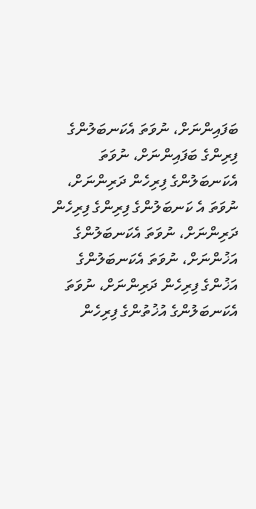ބަފައިންނަށް، ނުވަތަ އެކަނބަލުންގެ ފިރިންގެ ބަފައިންނަށް، ނުވަތަ އެކަނބަލުންގެ ފިރިހެން ދަރިންނަށް، ނުވަތަ އެ ކަނބަލުންގެ ފިރިންގެ ފިރިހެން ދަރިންނަށް، ނުވަތަ އެކަނބަލުންގެ އަޚުންނަށް، ނުވަތަ އެކަނބަލުންގެ އަޚުންގެ ފިރިހެން ދަރިންނަށް، ނުވަތަ އެކަނބަލުންގެ އުޚުތުންގެ ފިރިހެން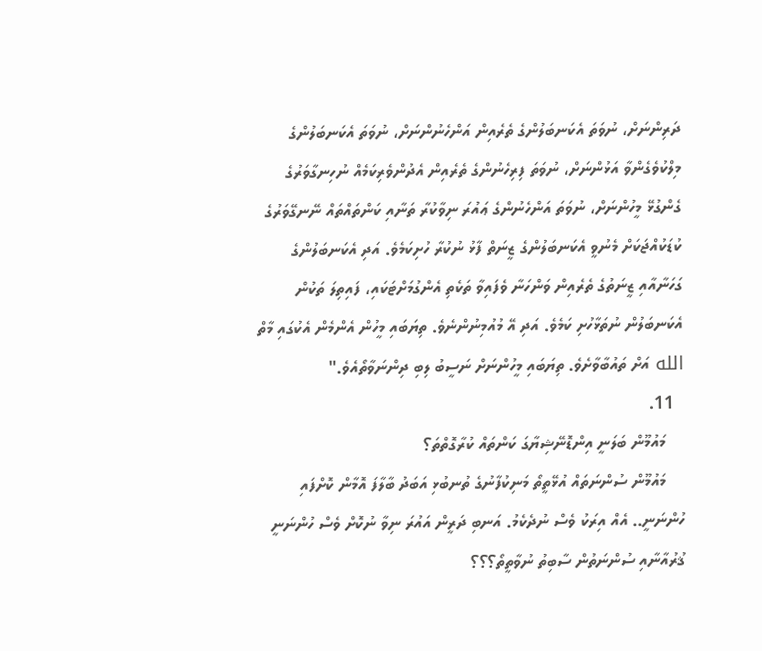ދަރިންނަށް، ނުވަތަ އެކަނބަލުންގެ ތެރެއިން އަންހެނުންނަށް، ނުވަތަ އެކަނބަލުންގެ މިލްކުވެގެންވާ އަޅުންނަށް، ނުވަތަ ފިރިހެނުންގެ ތެރެއިން އެދުންވެރިކަމެއް ނުހިނގާވަރުގެ ގެންގުޅޭ މީހުންނަށް، ނުވަތަ އަންހެނުންގެ ޢައުރަ ނިވާކުރާ ތަނާއި ކަންތައްތައް ނޭނގޭވަރުގެ ކުޑަކުއްޖަކަށް މެނުވީ އެކަނބަލުންގެ ޒީނަތް ފާޅު ނުކުރާ ހުށިކަމެވެ. އަދި އެކަނބަލުންގެ ގަހަނާއާއި ޒީނަތުގެ ތެރެއިން ވަންހަނާ ވެފައިވާ ތަކެތި އެންގުމަށްޓަކައި، ފައިތިލަ ތަކުން އެކަނބަލުން ނުތަޅާހުށި ކަމެވެ. އަދި އޭ މުއުމިނުންނެވެ. ތިޔަބައި މީހުން އެންމެން އެކުގައި މާތް الله އަށް ތައުބާވާށެވެ. ތިޔަބައި މީހުންނަށް ނަސީބު ލިބި ދިންނަވާތޯއެވެ."
  11.
    މައުމޫން ބަލަނީ އިންޑޮނޭޝިޔާގަ ކަންތައް ކުރާގޮތްތަ؟
    މައުމޫން ސުންނަތައް އުޅޭތީތޯ މަނިކުފާނުގެ ތުނބުޅި އަބަދު ބާލާފަ އޮމާން ކޮށްފައި ހުންނަނީ.. އެއް އިރަކު ވެސް ނުދެކެމު. އަނބި ދަރީން އައުރަ ނިވާ ނުކޮށް ވެސް ހުންނަނީ ޤުރުއާނާއި ސުންނަތުން ސާބިތު ނުވާތީތޯ؟؟؟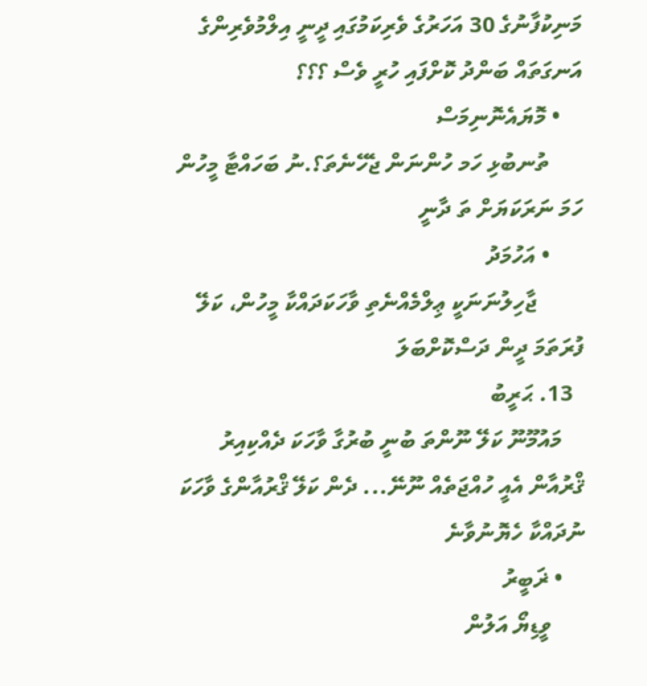މަނިކުފާނުގެ 30 އަހަރުގެ ވެރިކަމުގައި ދީނީ އިލްމުވެރިންގެ އަނގަތައް ބަންދު ކޮށްފައި ހުރީ ވެސް ؟؟؟
    • މޮޔައެނޮނިމަސް
      ތުނބުޅި ހަމ ހުންނަން ޖެހޭނެތަ؟.ނު ބަހައްޓާ މީހުން ހަމަ ނަރަކަޔަށް ތަ ދާނީ
      • އަހުމަދު
        ޖާހިލުނަނަކީ ޢިލްމެއްނެތި ވާހަކަދައްކާ މީހުން، ކަލޭ ފުރަތަމަ ދީން ދަސްކޮށްބަލަ
  13. ޙަރީބު
    މައުމޫނޫ ކަލޭ ނޫންތަ ބުނީ ބުރުގާ ވާހަކަ ދެއްކިއިރު ޤްރުއާން އެއީ ހުއްޖަތެއް ނޫނޭ... ދެން ކަލޭ ޤްރުއާންގެ ވާހަކަ ނުދައްކާ ހެޔޮނުވާނެ
    • ޜަބީރު
      ވީޑިޔޯ އަލުން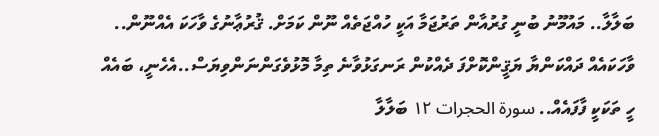ބަލާލާ.. މައުމޫނު ބުނީ ގުރުއާން ތަރުޖަމާ އަކީ ހުއްޖަތެއް ނޫން ކަމަށް. ޤުރުޢާނުގެ ވާހަކަ އެއްނޫން.. ވާހަކައެއް ދައްކަންޔާ ޔަޤީންކޮށްފަ ދެއްކުން ރަނގަޅުވާނެ ތިމާ މޮޅުވެގަންނަންވިޔަސް..އެހެނީ، ބައެއް ހީ ތަކަކީ ފާފައެއް.. سورة الحجرات ١٢ ބަލާލާ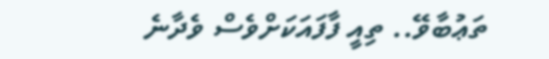ތަޢުބާވޭ.. ތިއީ ފާފައަކަށްވެސް ވެދާނެ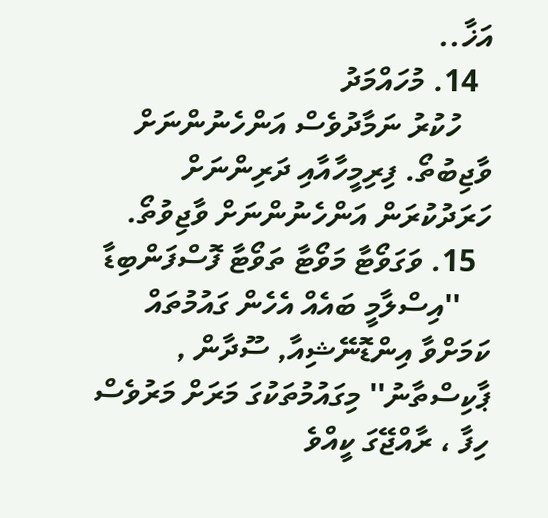އަޚާ..
  14. މުހައްމަދު
    ހުކުރު ނަމާދުވެސް އަންހެނުންނަށް ވާޖިބުތޯ. ފިރިމީހާއާއި ދަރިންނަށް ހަރަދުކުރަން އަންހެނުންނަށް ވާޖިވުތޯ.
  15. ވަގަވޯޓާ މަވޯޓާ ތަވޯޓާ ފޮސްފަންބިޑާ
    ''އިސްލާމީ ބައެއް އެހެން ގައުމުތައް ކަމަށްވާ އިންޑޮނޭޝިއާ, ސޫދާން , ޕާކިސްތާނު'' މިގައުމުތަކުގަ މަރަށް މަރުވެސް ހިފާ ، ރާއްޖޭގަ ކީއްވެ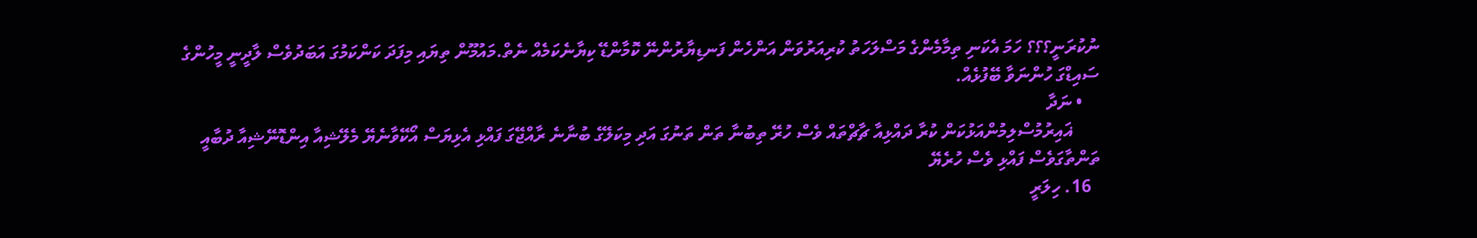ނުކުރަނީ؟؟؟ ހަމަ އެކަނި ތިމާމެންގެ މަސްލަހަތު ކުރިއަރުވަން އަންހެން ފަނޑިޔާރުންނޭ ކޮމާންޑޭ ކިޔާނެކަމެއް ނެތް.މައުމޫން ތިޔައި މިފަދަ ކަންކަމުގަ އަބަދުވެސް ލާދީނީ މީހުންގެ ސައިޑްގަ ހުންނަވާ ބޭފުޅެއް.
    • ނަދާ
      ޣައިރުމުސްލިމުންއަޅުކަން ކުރާ ދައްޅިއާ ޗާޗްތައް ވެސް ހުރޭ ތިބުނާ ތަން ތަނުގަ އަދި މިކަލޭގެ ބުނާނެ ރާއްޖޭގަ ފައްޅި އެޅިޔަސް އޯކޭވާނެޔޭ މެލޭޝިއާ އިންޑޮނޭޝިއާ ދުބާއީ ތަންތާގަވެސް ފައްޅި ވެސް ހުރެޔޭ
  16. ހިލަރީ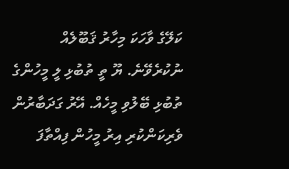ކަލޭގެ ވާހަކަ މިހާރު ޤަބޫލެއް ނުކުރެވޭނެ. ޔޫ ތީ ތުބުޅި ލީ މީހުންގެ ތުބުޅި ބޭލުވި މީހެއް. އޭރު ގަދަބާރުން ވެރިކަންކުރި އިރު މީހުން ފިއްތާފަ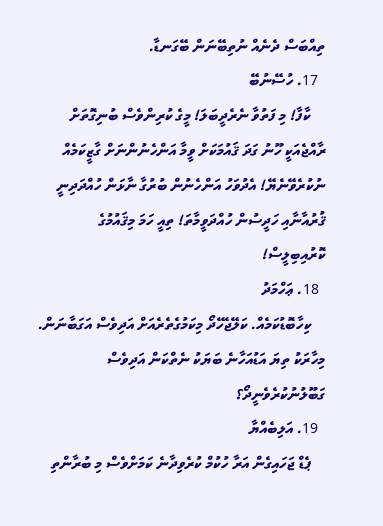ތިއްބަސް ދެނެއް ނުތިބޭނަން ބޭގަނޑާ.
  17. ހުސޭނުބޭ
    ކާފާ! މި ފަތުވާ ނެރެދީބަލަ! މީގެ ކުރިންވެސް ބުނިގޮތަށް ރާއްޖެއަކީ ހޫނު ގަދަ ޤައުމަކަށް ވީމާ އަންހެނުންނަށް ގާޒީކަމެއް ނުކުރެވޭނެޔޭ! އެދުވަހު އަންހެނުން ބުރުގާ ނާޅަން ހުއްދަދިނީ ޤުރުއާނާއި ހަދީސުން ހުއްދަވީމާތަ! ތިއީ ހަމަ މިޤައުމުގެ ކޮރުއިބިލީސް!
  18. ޢަހްމަދު
    ކިހާބޮޑުކަމެއް. ކަލޭޖެހޭދޯ މިކަމުގެތެރެއަށް އަދިވެސް އަގަބާނަން. މިހާރަކު ތިޔަ އަޑުއަހާނެ ބަޔަކު ނެތްކަން އަދިވެސް ގަބޫލުނުކުރެވެނީދޯ؟
  19. އަލިބެއްޔާ
    ޕެޑް ޖަހައިގެން އަރާ ހުކުމް ކުރެވިދާނެ ކަމަށްވެސް މި ބުރާންތި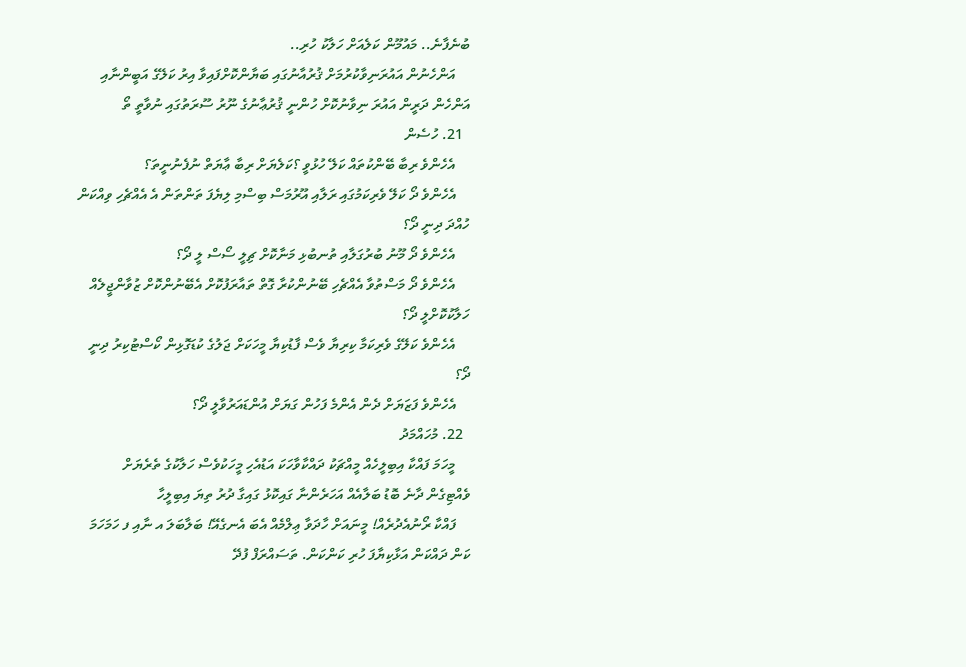ބުނެފާނެ.. މައުމޫން ކަލެއަށް ހަލާކު ހުރި..
    އަންހެނުން އައުރަނިވާކުރުމަށް ޤުރުއާނުގައި ބަޔާންކޮށްފައިވާ އިރު ކަލޭގެ އަބީންނާއި އަންހެން ދަރީން އައުރަ ނިވާނުކޮށް ހުންނީ ޤުރުޢާނުގެ ނޫރު ސޫރަތުގައި ނުވާތީ ތޯ
  21. ހުސެން
    އެހެންވެ ރިބާ ބޭންކުތައް ކަލޭ ހުޅުވީ ؟ކަލެޔަށް ރިބާ ޢާޔަތް ނުފެނުނީތަ؟
    އެހެންވެ ދޯ ކަލޭ ވެރިކަމުގައި ރަލާއި އޫރުމަސް ބިސްމި ލިޔެފަ ތަންތަން އެ އެއްޗެހި ވިއްކަން ހުއްދަ ދިނީ ދޯ؟
    އެހެންވެ ދޯ މޫނު ބުރުގަލާއި ތުނބުޅި މަނާކޮށް ޗިލީ ސޯސް ލީ ދޯ؟
    އެހެންވެ ދޯ މަސްތުވާ އެއްޗެހި ބޭނުންކުރާ ގޮތް ތައާރަފުކޮށް އެބޭނުންކޮށް ޒުވާންޖީލެއް ހަލާކުކޮށްލީ ދޯ؟
    އެހެންވެ ކަލޭގެ ވެރިކަމާ ކިރިޔާ ވެސް ފާޑުކިޔާ މީހަކަށް ޖަލުގެ ކުޑަގޮޅިން ކޯސްޓުކިރު ދިނީ ދޯ؟
    އެހެންވެ ފަޒަޔަށް ދެން އެންމެ ފަހުން ގަޔަށް އުންޑައަރުވާލީ ދޯ؟
  22. މުހައްމަދު
    މީހަމަ ފައްކާ އިބިލީހެއް މީއްޗަކު ދައްކާވާހަކަ އަޑުއެހި މީހަކުވެސް ހަލާކުގެ ތެރެޔަށް ވެއްޓިގެން ދާނެ ބޮޑު ބަލާއެއް އަހަރެންނާ ގައިކޮޅު ގައިގާ ދުރު ތިޔަ އިބިލީހާ
    ފައްކާ ރޯނުއެދުރެއް! މީނައަށް ހާދަވާ ޢިލްމެއް އެބަ އެނގެއޭ! ބަލާބަލަ އ ނާއި ފ ހަމަހަމަ ކަން ދައްކަން އަޅާކިޔާފަ ހުރި ކަންކަން. ތަސައްރަފް ފުދޭ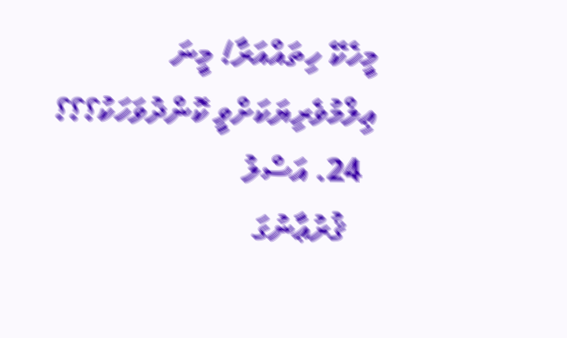މީހެކޭ ހިތައްއަރާ! މީނަ ޢިލްމުވެރިޔަކަށްވީ ކޮންދުވަހަކު؟؟؟
  24. އަސްލު
    ޤުރުޢާނުގަ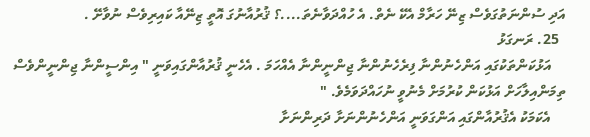އަދި ސުންނަތުގަވެސް ޒިނޭ ހަރާމް އެކޭ ނެތް. އެ ހުއްދަވާނެތަ....؟ ޤުރުއާނުގަ އޮތީ ޒިނޭއާ ކައިރިވެސް ނުވާށޭ .
  25. ރަނގަޅު
    އަޅުކަންތަކުގައި އަންހެނުންނާ ފިރެހެނުންނާ ޖިންނީންނާ އެއްހަމަ . އެހެނީ ޤުރުއާންގައިވަނީ " އިންސީންނާ ޖިންނީންވެސް ތިމަންއިލާހަށް އަޅުކަން ކުރުމަށް މެނުވީ ނުހައްދަވަމެވެ. "
    އެކަމަކު އެޤުރުއާންގައި އަންގަވަނީ އަންހެނުންނަށާ ދަރިންނަށާ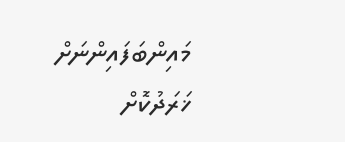މައިންބަފައިންނަށް ޚަރަދުކޮށް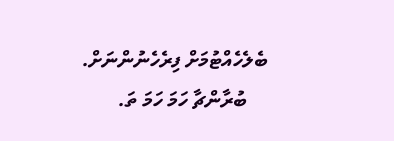ބެލެހެއްޓުމަށް ފިރެހެނުންނަށް.
    ބުރާންޗާ ހަމަ ހަމަ ތަ.